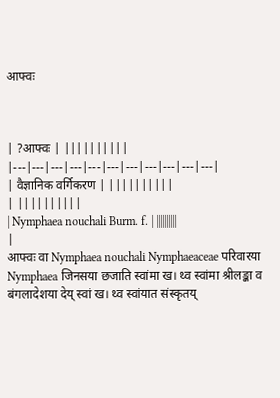आफ्वः



| ?आफ्वः | ||||||||||
|---|---|---|---|---|---|---|---|---|---|---|
| वैज्ञानिक वर्गिकरण | ||||||||||
| ||||||||||
| Nymphaea nouchali Burm. f. | ||||||||||
|
आफ्वः वा Nymphaea nouchali Nymphaeaceae परिवारया Nymphaea जिनसया छजाति स्वांमा ख। थ्व स्वांमा श्रीलङ्का व बंगलादेशया देय् स्वां ख। थ्व स्वांयात संस्कृतय्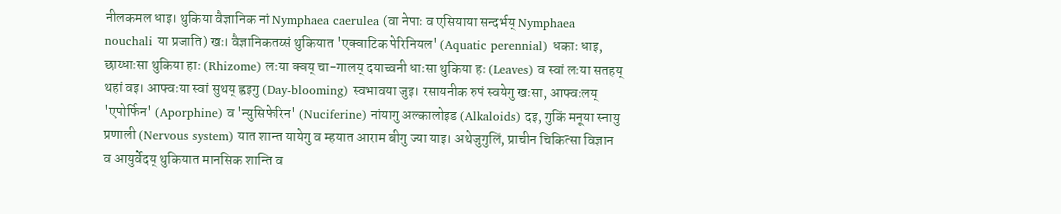नीलकमल धाइ। थुकिया वैज्ञानिक नां Nymphaea caerulea (वा नेपाः व एसियाया सन्दर्भय् Nymphaea nouchali या प्रजाति) खः। वैज्ञानिकतय्सं थुकियात 'एक्वाटिक पेरिनियल' (Aquatic perennial) धकाः धाइ, छाय्धाःसा थुकिया हाः (Rhizome) लःया क्वय् चा-गालय् दयाच्वनी धाःसा थुकिया हः (Leaves) व स्वां लःया सतहय् थहां वइ। आफ्वःया स्वां सुथय् ह्वइगु (Day-blooming) स्वभावया जुइ। रसायनीक रुपं स्वयेगु खःसा, आफ्वःलय् 'एपोर्फिन' (Aporphine) व 'न्युसिफेरिन' (Nuciferine) नांयागु अल्कालोइड (Alkaloids) दइ, गुकिं मनूया स्नायु प्रणाली (Nervous system) यात शान्त यायेगु व म्हयात आराम बीगु ज्या याइ। अथेजुगुलिं, प्राचीन चिकित्सा विज्ञान व आयुर्वेदय् थुकियात मानसिक शान्ति व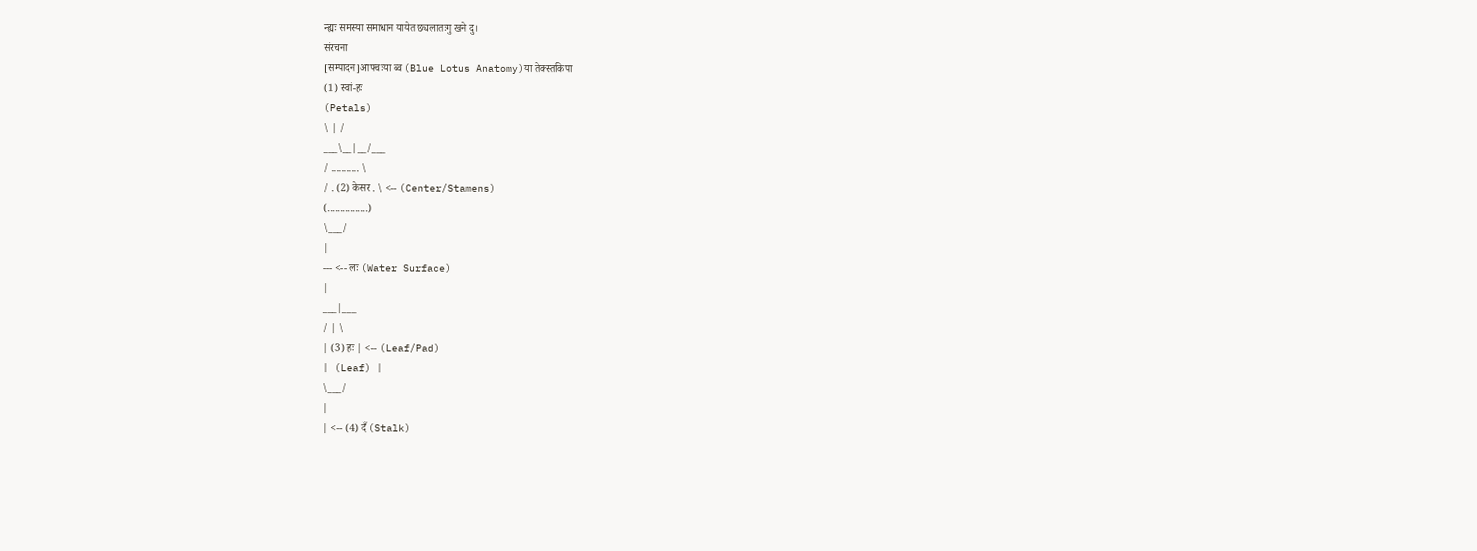न्ह्यः समस्या समाधान यायेत छ्यलातःगु खने दु।
संरचना
[सम्पादन]आफ्वःया ब्व (Blue Lotus Anatomy)या तेक्स्तकिपा
(1) स्वां-हः
(Petals)
\ | /
___\__|__/___
/ ........... \
/ . (2) केसर . \ <-- (Center/Stamens)
(................)
\___/
|
--- <-- लः (Water Surface)
|
___|___
/ | \
| (3) हः | <-- (Leaf/Pad)
| (Leaf) |
\___/
|
| <-- (4) दँ (Stalk)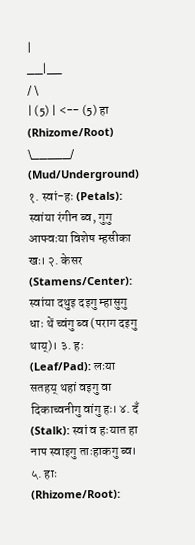|
__|__
/ \
| (5) | <-- (5) हा (Rhizome/Root)
\_____/ (Mud/Underground)
१. स्वां-हः (Petals): स्वांया रंगीन ब्व, गुगु आफ्वःया विशेष म्हसीका खः। २. केसर (Stamens/Center): स्वांया दथुइ दइगु म्हासुगु धाः थें च्वंगु ब्व (पराग दइगु थाय्)। ३. हः (Leaf/Pad): लःया सतहय् थहां वइगु वा दिकाच्वनीगु वांगु हः। ४. दँ (Stalk): स्वां व हःयात हा नाप स्वाइगु ताःहाकगु ब्व। ५. हाः (Rhizome/Root):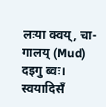लःया क्वय्, चा-गालय् (Mud) दइगु ब्वः।
स्वयादिसँ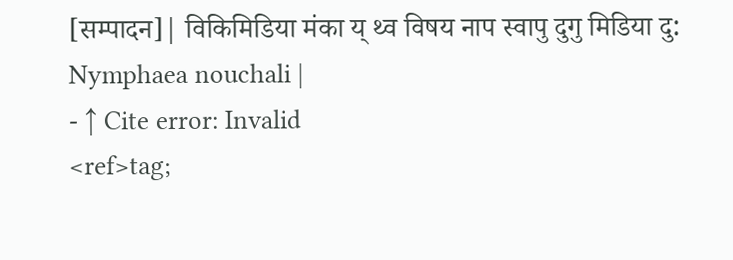[सम्पादन]| विकिमिडिया मंका य् थ्व विषय नाप स्वापु दुगु मिडिया दु: Nymphaea nouchali |
- ↑ Cite error: Invalid
<ref>tag;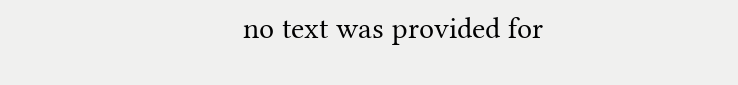no text was provided for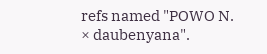refs named "POWO N. × daubenyana".